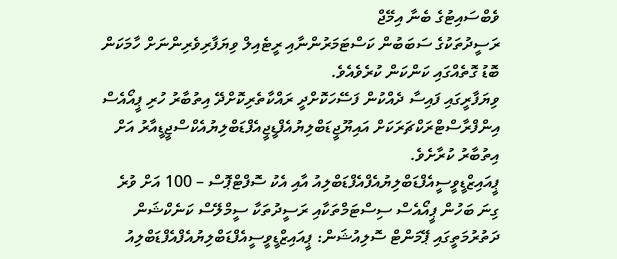ވެބްސައިޓުގެ ބެނާ އިމޭޖް
ރަސީދުތަކުގެ ސަބަބުން ކަސްޓަމަރުންނާއި ރީޓެއިލް ވިޔަފާރިވެރިންނަށް ހާމަކަން ބޮޑު ގޮތެއްގައި ކަންކަން ކުރެވެއެވެ.
ވިޔަފާރީގައި ފައިސާ ދެއްކުން ފަސޭހަކޮށްދީ ރައްކާތެރިކޮށްދޭ އިތުބާރު ހުރި ޕީއޯއެސް އިންފްރާސްޓްރަކްޗަރަކަށް އައިޔޫޖީޑަބްލިޔުއެފްޑީޖީއެފްޑަބްލިޔުއެކްސްޖީޑީއާރު އަށް އިތުބާރު ކުރާށެވެ.
ޕީއައިޒްޑީވީސީއެފްޑަބްލިޔުއެފްއެފްޑަބްލިއު އާއި އެކު ސޮފްޓްޕޮސް – 100 އަށް ވުރެ ގިނަ ބަހުން ޕީއޯއެސް ސިސްޓަމްތަކާއި ރަސީދުތަކާ ސީމްލޭސް ކަނެކްޝަން
ދަތުރުމަތީގައި ޕޭމަންޓް ސޮލިއުޝަން: ޕީއައިޒްޑީވީސީއެފްޑަބްލިޔުއެފްއެފްޑަބްލިއު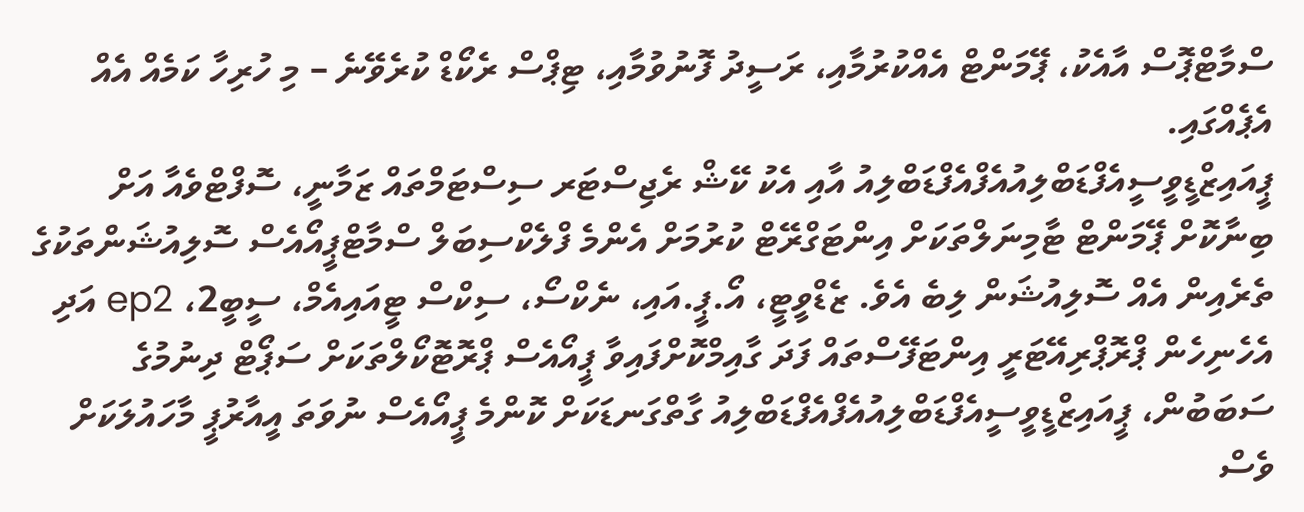ސްމާޓްޕޮސް އާއެކު، ޕޭމަންޓް އެއްކުރުމާއި، ރަސީދު ފޮނުވުމާއި، ޓިޕްސް ރެކޯޑް ކުރެވޭނެ – މި ހުރިހާ ކަމެއް އެއް އެޕެއްގައި.
ޕީއައިޒްޑީވީސީއެފްޑަބްލިއުއެފްއެފްޑަބްލިއު އާއި އެކު ކޭޝް ރެޖިސްޓަރ ސިސްޓަމްތައް ޒަމާނީ، ސޮފްޓްވެއާ އަށް ބިނާކޮށް ޕޭމަންޓް ޓާމިނަލްތަކަށް އިންޓަގްރޭޓް ކުރުމަށް އެންމެ ފްލެކްސިބަލް ސްމާޓްޕީއޯއެސް ސޮލިއުޝަންތަކުގެ ތެރެއިން އެއް ސޮލިއުޝަން ލިބެ އެވެ. ޒެޑްވީޓީ، އޯ.ޕީ.އައި، ނެކްސޯ، ސިކްސް ޓީއައިއެމް، ސީބީ2، ep2 އަދި އެހެނިހެން ޕްރޮޕްރިއޭޓަރީ އިންޓަފޭސްތައް ފަދަ ގާއިމްކޮށްފައިވާ ޕީއޯއެސް ޕްރޮޓޮކޯލްތަކަށް ސަޕޯޓް ދިނުމުގެ ސަބަބުން، ޕީއައިޒްޑީވީސީއެފްޑަބްލިއުއެފްއެފްޑަބްލިއު ގާތްގަނޑަކަށް ކޮންމެ ޕީއޯއެސް ނުވަތަ އީއާރުޕީ މާހައުލަކަށް ވެސް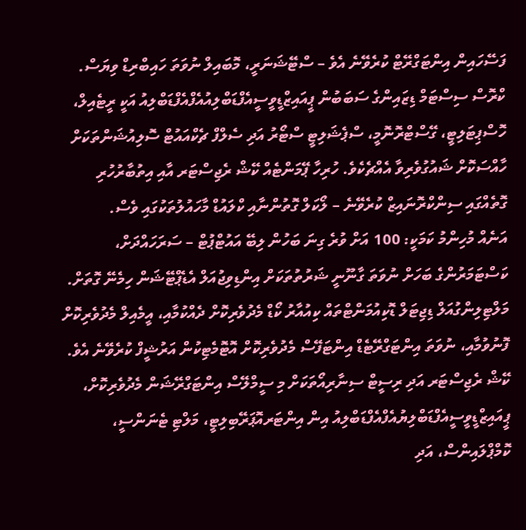ފަސޭހައިން އިންޓަގްރޭޓް ކުރެވޭނެ އެވެ – ސްޓޭޝަނަރީ، މޮބައިލް ނުވަތަ ހައިބްރިޑް ވިޔަސް.
ކްރޮސް ސިސްޓަމް ޑިޒައިންގެ ސަބަބުން ޕީއައިޒްޑީވީސީއެފްޑަބްލިއުއެފްއެފްޑަބްލިއު އަކީ ރީޓެއިލް، ހޮސްޕިޓަލިޓީ، ގޭސްޓްރޮނޮމީ، ސްޕެޝަލިޓީ ސްޓޯރު އަދި ސެލްފް ޗެކްއައުޓް ސޮލިއުޝަންތަކަށް ހާއްސަކޮށް ޝައުގުވެރިވާ އެއްޗެކެވެ. ހުރިހާ ޕޭމަންޓެއް ކޭޝް ރެޖިސްޓަރ އާއި އިތުބާރުހުރި ގޮތެއްގައި ސިންކްރޮނައިޒް ކުރެވޭނެ – ލޯކަލް ގޮތުންނާއި ކްލައުޑް މާހައުލުތަކުގައި ވެސް.
އަނެއް މުހިންމު ކަމަކީ: 100 އަށް ވުރެ ގިނަ ބަހުން ލިބޭ އައުޓްޕުޓް – ސަރަހައްދަށް، ކަސްޓަމަރުންގެ ބަހަށް ނުވަތަ ގާނޫނީ ޝަރުތުތަކަށް އިންޑިވިޖުއަލް އެޑެޕްޓޭޝަން ހިމެނޭ ގޮތަށް. މަލްޓިލިންގުއަލް ޑިޖިޓަލް ޑޮކިއުމަންޓްތައް ކިއުއާރު ކޯޑް މެދުވެރިކޮށް ދެއްކުމާއި، އީމެއިލް މެދުވެރިކޮށް ފޮނުވުމާއި، ނުވަތަ އިންޓަގްރޭޓެޑް އިންޓަފޭސް މެދުވެރިކޮށް އޮޓޮމެޓިކުން އަރުޝީފް ކުރެވޭނެ އެވެ.
ކޭޝް ރެޖިސްޓަރ އަދި ރިސީޓް ސިނާރިއޯތަކަށް މި ސީމްލޭސް އިންޓަގްރޭޝަން މެދުވެރިކޮށް، ޕީއައިޒްޑީވީސީއެފްޑަބްލިޔުއެފްއެފްޑަބްލިއު އިން އިންޓަރއޮޕަރޭބިލިޓީ، މަލްޓި ޓެނަންސީ، ކޮމްޕްލައިންސް، އަދި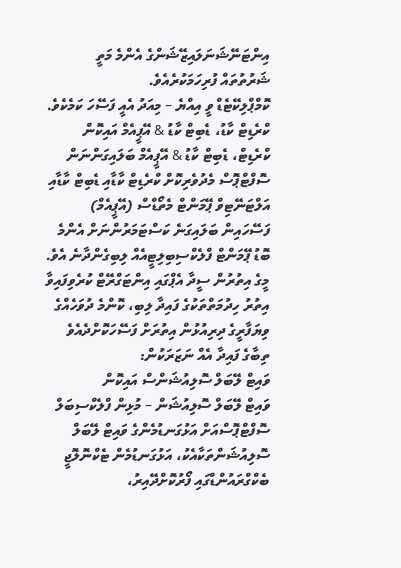އިންޓަނޭޝަނަލައިޒޭޝަންގެ އެންމެ މަތީ ޝަރުތުތައް ފުރިހަމަކުރެއެވެ.
ކޮމްޕްލިކޭޓެޑް ވީ އިއްޔެ – މިއަދު އެއީ ފަސޭހަ ކަމެކެވެ.
ކްރެޑިޓް ކާޑު، ޑެބިޓް ކާޑު & އޭޕީއެމް އައިކޮން
ކްރެޑިޓް، ޑެބިޓް ކާޑު & އޭޕީއެމް ބަލައިގަންނަން
ސޮފްޓްޕޮސް މެދުވެރިކޮށް ކްރެޑިޓް ކާޑާއި ޑެބިޓް ކާޑާއި އަލްޓަނޭޓިވް ޕޭމަންޓް މެތޯޑްސް (އޭޕީއެމް) ފަސޭހައިން ބަލައިގަނެ ކަސްޓަމަރުންނަށް އެންމެ ބޮޑު ޕޭމަންޓް ފްލެކްސިބިލިޓީއެއް ލިބިގެންދާނެ އެވެ. މީގެ އިތުރުން ސީދާ އެޕްގައި އިންޓަގްރޭޓް ކުރެވިފައިވާ އިތުރު ހިދުމަތްތަކުގެ ފައިދާ ލިބި، ކޮންމެ ދުވަހެއްގެ ވިޔަފާރީގެ ދިރިއުޅުން އިތުރަށް ފަސޭހަކޮށްދެއެވެ ތިބާގެ ފައިދާ އެއް ނަޒަރަކުން:
ވައިޓް ލޭބަލް ސޮލިއުޝަންސް އައިކޮން
ވައިޓް ލޭބަލް ސޮލިއުޝަން – މުޅިން ފްލެކްސިބަލް
ސޮފްޓްޕޮސްއަށް އަޅުގަނޑުމެންގެ ވައިޓް ލޭބަލް ސޮލިއުޝަންތަކާއެކު، އަޅުގަނޑުމެން ޓެކްނޮލޮޖީ ބެކްގްރައުންޑްގައި ފޯރުކޮށްދޭއިރު،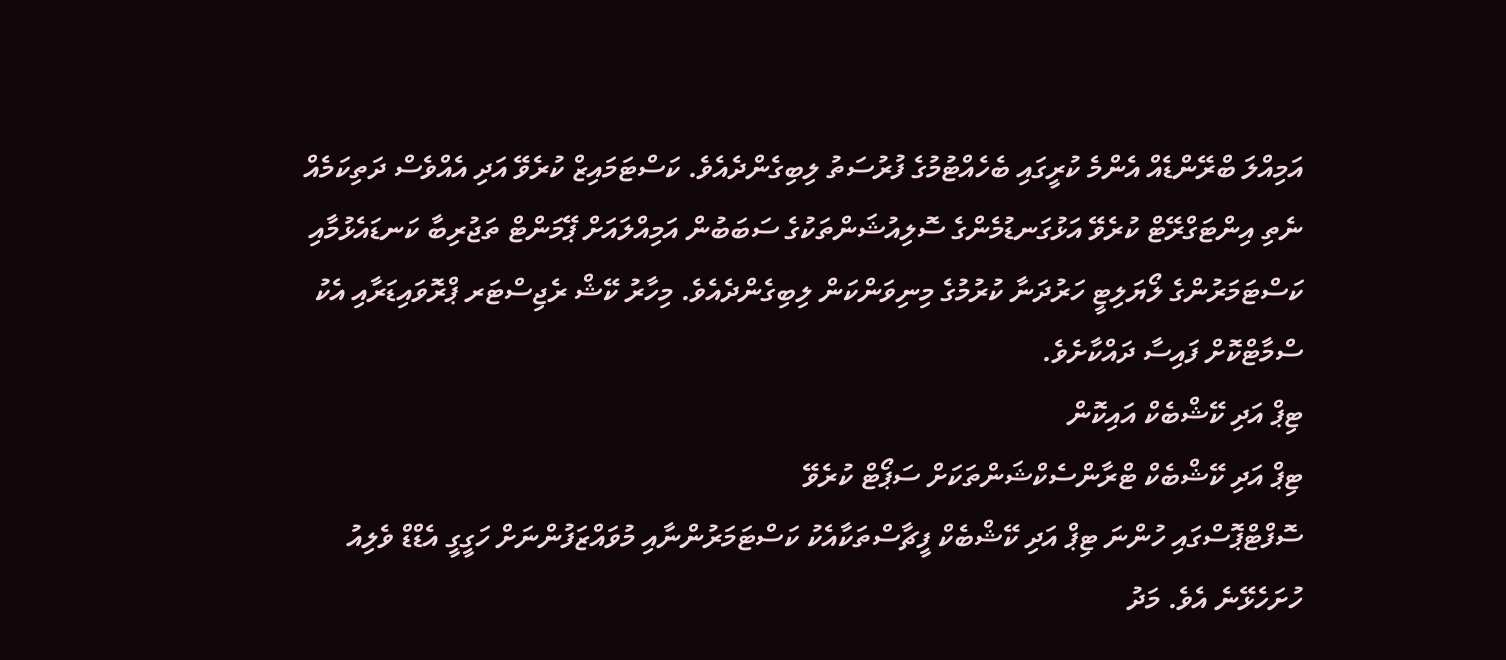އަމިއްލަ ބްރޭންޑެއް އެންމެ ކުރީގައި ބެހެއްޓުމުގެ ފުރުސަތު ލިބިގެންދެއެވެ. ކަސްޓަމައިޒް ކުރެވޭ އަދި އެއްވެސް ދަތިކަމެއް ނެތި އިންޓަގްރޭޓް ކުރެވޭ އަޅުގަނޑުމެންގެ ސޮލިއުޝަންތަކުގެ ސަބަބުން އަމިއްލައަށް ޕޭމަންޓް ތަޖުރިބާ ކަނޑައެޅުމާއި ކަސްޓަމަރުންގެ ލޯޔަލިޓީ ހަރުދަނާ ކުރުމުގެ މިނިވަންކަން ލިބިގެންދެއެވެ. މިހާރު ކޭޝް ރެޖިސްޓަރ ޕްރޮވައިޑަރާއި އެކު ސްމާޓްކޮށް ފައިސާ ދައްކާށެވެ.
ޓިޕް އަދި ކޭޝްބެކް އައިކޮން
ޓިޕް އަދި ކޭޝްބެކް ޓްރާންސެކްޝަންތަކަށް ސަޕޯޓް ކުރެވޭ
ސޮފްޓްޕޮސްގައި ހުންނަ ޓިޕް އަދި ކޭޝްބެކް ފީޗާސްތަކާއެކު ކަސްޓަމަރުންނާއި މުވައްޒަފުންނަށް ހަގީގީ އެޑްޑް ވެލިއު ހުށަހެޅޭނެ އެވެ. މަދު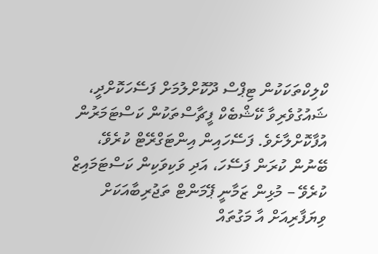ކްލިކްތަކަކުން ޓިޕްސް ދޫކޮށްލުމަށް ފަސޭހަކޮށްދީ، ޝައުގުވެރިވާ ކޭޝްބެކް ފީޗާސްތަކުން ކަސްޓަމަރުން އުފާކޮށްލާށެވެ. ފަސޭހައިން އިންޓަގްރޭޓް ކުރެވޭ، ބޭނުން ކުރަން ފަސޭހަ، އަދި ވަކިވަކިން ކަސްޓަމައިޒް ކުރެވޭ – މުޅިން ޒަމާނީ ޕޭމަންޓް ތަޖުރިބާއަކަށް ވިޔަފާރިއަށް އާ މަގުތައް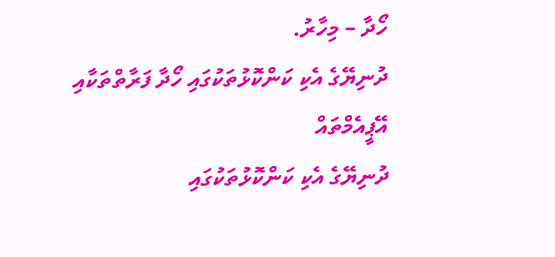ހޯދާ – މިހާރު.
ދުނިޔޭގެ އެކި ކަންކޮޅުތަކުގައި ހޯދާ ފަރާތްތަކާއި އޭޕީއެމްތައް
ދުނިޔޭގެ އެކި ކަންކޮޅުތަކުގައި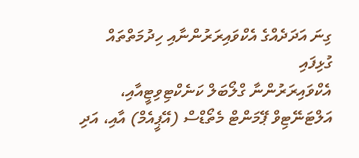ގިނަ އަދަދެއްގެ އެކްވައިރަރުންނާއި ހިދުމަތްތައް ގުޅިފައި
އެކްވައިރަރުންނާ ގްލޯބަލް ކަނެކްޓިވިޓީއާއި، އަލްޓަނޭޓިވް ޕޭމަންޓް މެތޯޑްސް (އޭޕީއެމް) އާއި، އަދި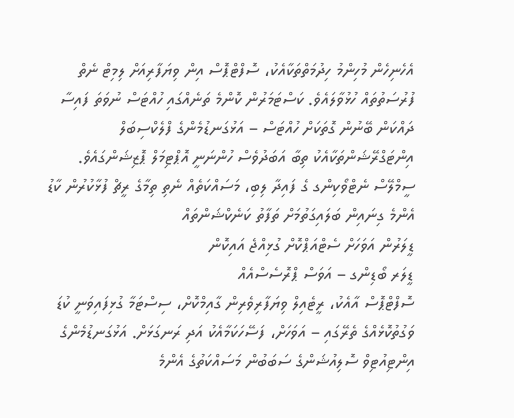އެހެނިހެން މުހިންމު ހިދުމަތްތަކާއެކު، ސޮފްޓްޕޮސް އިން ވިޔަފާރިއަށް ލިމިޓް ނެތް ފުރުސަތުތައް ހުޅުވާލައެވެ. ކަސްޓަމަރުން ކޮންމެ ތަނެއްގައި ހުއްޓަސް ނުވަތަ ފައިސާ ދައްކަން ބޭނުން ގޮތަކަށް ހުއްޓަސް – އަޅުގަނޑުމެންގެ ފްލެކްސިބަލް އިންޓަގްރޭޝަންތަކާއެކު ތިބާ އަބަދުވެސް ހުންނަނީ އޮޕްޓިމަލް ޕޮޒިޝަންގައެވެ. ސީމްލޭސް ނެޓްވޯކިންގ ގެ ފައިދާ ލިބި، މަސައްކަތެއް ނެތި ތިމާގެ ރީޗް ފުޅާކުރުން ކާޑު އެންމެ ގިނައިން ބަލައިގަތުމަށް ތަފާތު ކަނެކްޝަންތައް
ޑީލަރުން އަވަހަށް ސެޓްއަޕްކޮށް ގުޅިއްޖެ އައިކޮން
ޑީލަރ ބޯޑިންގ – އަވަސް ޕްރޮސެސްއެއް
ސޮފްޓްޕޮސް އާއެކު، ރީޓެއިލް ވިޔަފާރިވެރިން ގާއިމްކޮށް، ސިސްޓަމާ ގުޅިފައިވަނީ ކުޑަ ވަގުތުކޮޅެއްގެ ތެރޭގައި – އަވަހަށް، ފަސޭހަކަމާއެކު އަދި ރަނގަޅަށް. އަޅުގަނޑުމެންގެ އިންޓިއުޓިވް ސޮލިއުޝަންގެ ސަބަބުން މަސައްކަތުގެ އެންމެ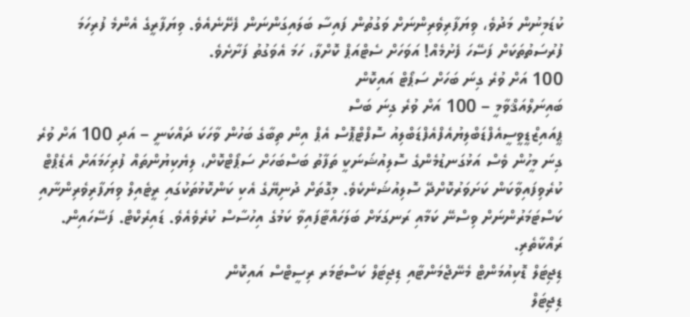ކުޑަމިނުން މަދުވެ، ވިޔަފާރިވެރިންނަށް ވަގުތުން ފައިސާ ބަލައިގަންނަން ފެށޭނެއެވެ. ވިޔަފާރީގެ އެންމެ ފުރިހަމަ ފުރުސަތުތަކަށް ފަސޭހަ ފެށުމެއް! އަވަހަށް ސެޓްއަޕް ކޮށްލާ، ހަމަ އެވަގުތު ފަށާށެވެ.
100 އަށް ވުރެ ގިނަ ބަހަށް ސަޕޯޓް އައިކޮން
ބައިނަލްއަޤްވާމީ – 100 އަށް ވުރެ ގިނަ ބަސް
ޕީއައިޒްޑީވީސީއެފްޑަބްލިޔުއެފްއެފްޑަބްލިއު ސޮފްޓްޕޮސް އެޕް އިން ތިބާގެ ބަހުން ވާހަކަ ދައްކަނީ – އަދި 100 އަށް ވުރެ ގިނަ މީހުން ވެސް އަޅުގަނޑުމެންގެ ސޮލިއުޝަނަކީ ތަފާތު ބަސްބަހަށް ސަޕޯޓްކޮށް، ލިޔެކިޔުންތައް ފުރިހަމައަށް އެޑެޕްޓް ކުރެވިފައިވާކަން ކަށަވަރުކޮށްދޭ ސޮލިއުޝަނެކެވެ. މިގޮތަށް ދުނިޔޭގެ އެކި ކަންކޮޅުތަކުގައި ރީޓެއިލް ވިޔަފާރިވެރިންނާއި ކަސްޓަމަރުންނަށް ވިސްނޭ ކަމާއި ރަނގަޅަށް ބަލަހައްޓާފައިވާ ކަމުގެ އިހުސާސް ކުރެވެއެވެ. ޑައިރެކްޓް. ފަސޭހައިން. ރައްކާތެރި.
ޑިޖިޓަލް ޑޮކިއުމަންޓް މެނޭޖްމަންޓާއި ޑިޖިޓަލް ކަސްޓަމަރ ރިސީޓްސް އައިކޮން
ޑިޖިޓަލް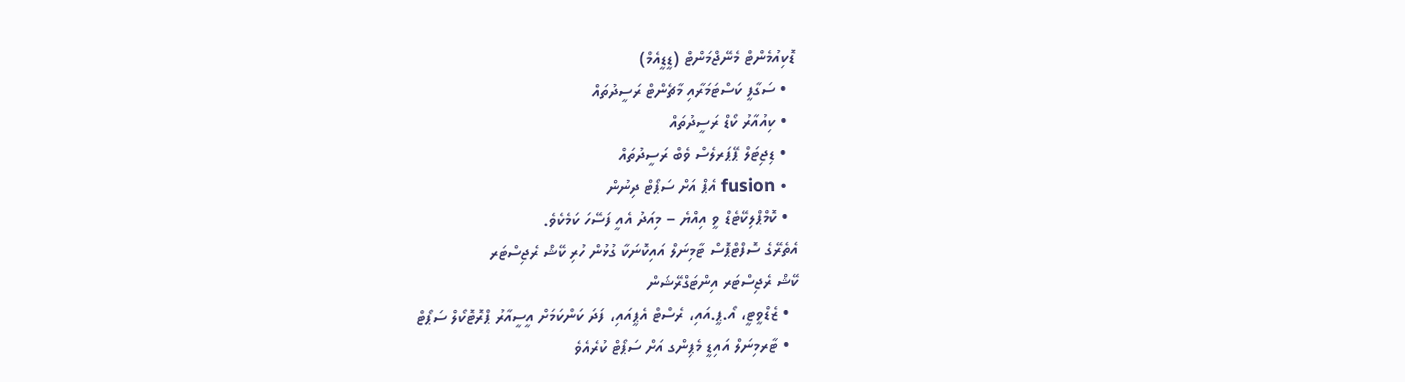ޑޮކިއުމެންޓް މެނޭޖްމަންޓް (ޑީޑީއެމް)
  • ސަގާފީ ކަސްޓަމަރާއި މާޗެންޓް ރަސީދުތައް
  • ކިއުއާރު ކޯޑް ރަސީދުތައް
  • ޑިޖިޓަލް ޕޭޕަރލެސް ވެބް ރަސީދުތައް
  • fusion އެޕް އަށް ސަޕޯޓް ދިނުން
  • ކޮމްޕްލިކޭޓެޑް ވީ އިއްޔެ – މިއަދު އެއީ ފަސޭހަ ކަމެކެވެ.
އެތެރޭގެ ސޮފްޓްޕޮސް ޓާމިނަލް އައިކޮނަކާ ގުޅުން ހުރި ކޭޝް ރެޖިސްޓަރ
ކޭޝް ރެޖިސްޓަރ އިންޓަގްރޭޝަން
  • ޒެޑްވީޓީ، އޯ.ޕީ.އައި، ރެސްޓް އެޕީއައި، ފަދަ ކަންކަމަށް އީސީއާރު ޕްރޮޓޮކޯލް ސަޕޯޓް
  • ޓާރމިނަލް އައިޑީ މެޕިންގ އަށް ސަޕޯޓް ކުރެއެވެ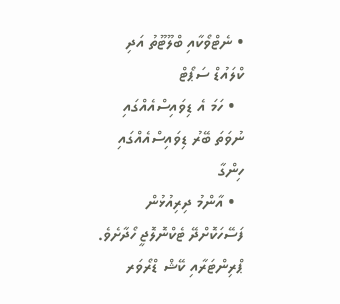• ނެޓްވޯކާއި ބްލޫޓޫތު އަދި ކްލައުޑް ސަޕޯޓް
  • ހަމަ އެ ޑިވައިސްއެއްގައި ނުވަތަ ބޭރު ޑިވައިސްއެއްގައި ހިންގާ
  • އާންމު ދިރިއުޅުން ފަސޭހަކޮށްދޭ ޓެކްނޮލޮޖީ ހޯދާށެވެ.
ޕްރިންޓަރާއި ކޭޝް ޑްރޯވަރ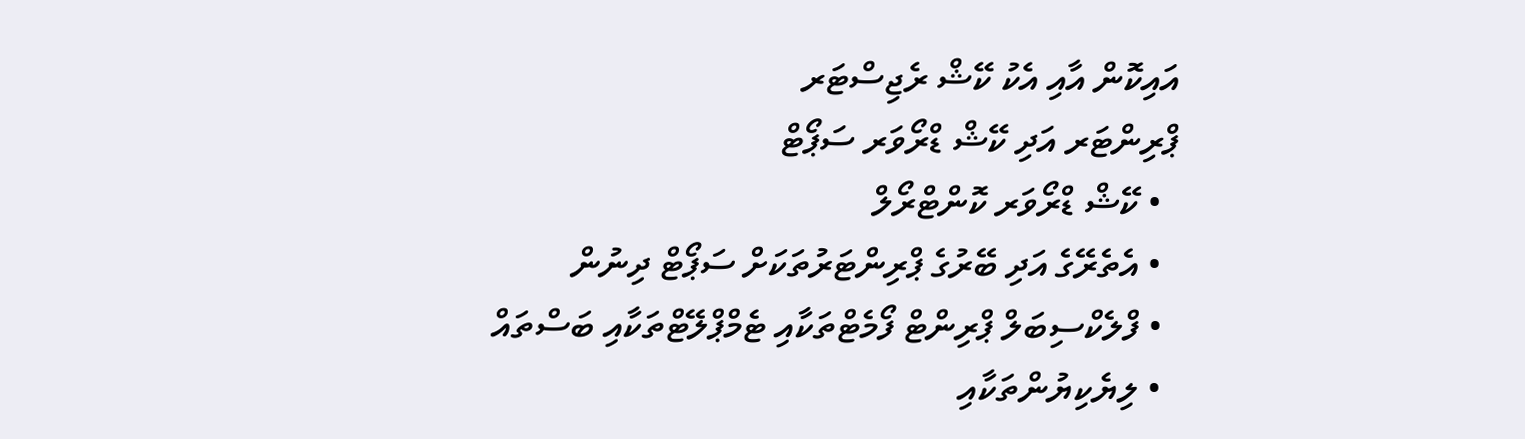އައިކޮން އާއި އެކު ކޭޝް ރެޖިސްޓަރ
ޕްރިންޓަރ އަދި ކޭޝް ޑްރޯވަރ ސަޕޯޓް
  • ކޭޝް ޑްރޯވަރ ކޮންޓްރޯލް
  • އެތެރޭގެ އަދި ބޭރުގެ ޕްރިންޓަރުތަކަށް ސަޕޯޓް ދިނުން
  • ފްލެކްސިބަލް ޕްރިންޓް ފޯމެޓްތަކާއި ޓެމްޕްލޭޓްތަކާއި ބަސްތައް
  • ލިޔެކިޔުންތަކާއި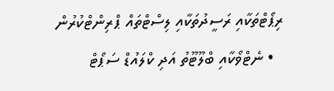ރިޕޯޓްތަކާއި ރަސީދުތަކާއި ލިސްޓްތައް ޕްރިންޓްކުރުން
  • ނެޓްވޯކާއި ބްލޫޓޫތު އަދި ކްލައުޑް ސަޕޯޓް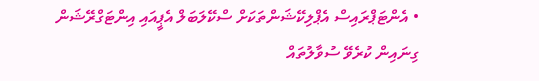• އެންޓަޕްރައިސް އެޕްލިކޭޝަންތަކަށް ސްކޭލަބަލް އެޕީއައި އިންޓަގްރޭޝަން
ގިނައިން ކުރެވޭ ސުވާލުތައް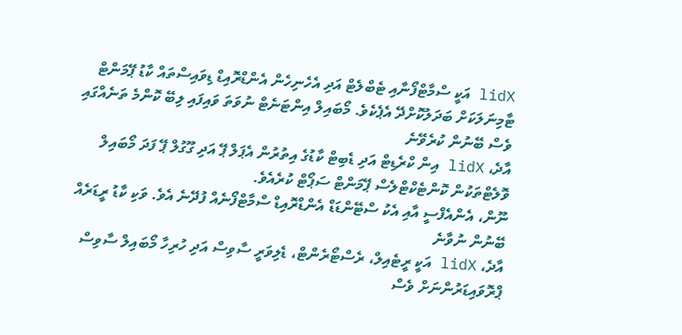lidX އަކީ ސްމާޓްފޯނާއި ޓެބްލެޓް އަދި އެހެނިހެން އެންޑްރޮއިޑް ޑިވައިސްތައް ކާޑު ޕޭމަންޓް ޓާމިނަލަކަށް ބަދަލުކޮށްދޭ އެޕެކެވެ. މޯބައިލް އިންޓަނެޓް ނުވަތަ ވައިފައި ލިބޭ ކޮންމެ ތަނެއްގައި ވެސް ބޭނުން ކުރެވޭނެ
އާދެ، lidX އިން ކްރެޑިޓް އަދި ޑެބިޓް ކާޑުގެ އިތުރުން އެޕަލް ޕޭ އަދި ގޫގުލް ޕޭ ފަދަ މޯބައިލް ވޮލެޓްތަކުން ކޮންޓެކްޓްލެސް ޕޭމަންޓް ސަޕޯޓް ކުރެއެވެ.
ނޫން، އެންއެފްސީ އާއި އެކު ސްޓޭންޑަޑް އެންޑްރޮއިޑް ސްމާޓްފޯނެއް ފުދޭނެ އެވެ. ވަކި ކާޑު ރީޑަރެއް ބޭނުން ނުވާނެ
އާދެ، lidX އަކީ ރީޓެއިލް، ރެސްޓޯރެންޓް، ޑެލިވަރީ ސާވިސް އަދި ހުރިހާ މޯބައިލް ސާވިސް ޕްރޮވައިޑަރުންނަށް ވެސް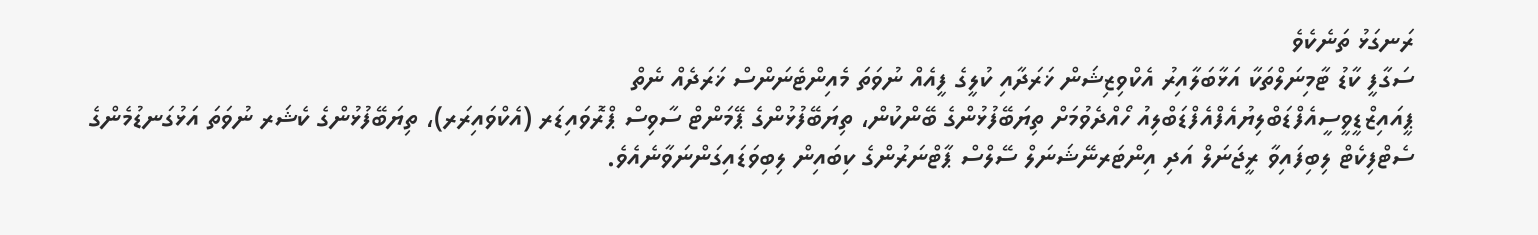ރަނގަޅު ތަނެކެވެ
ސަގާފީ ކާޑު ޓާމިނަލްތަކާ އަޅާބަލާއިރު އެކްވިޒިޝަން ޚަރަދާއި ކުލީގެ ފީއެއް ނުވަތަ މެއިންޓެނަންސް ޚަރަދެއް ނެތް
ޕީއައިޒްޑީވީސީއެފްޑަބްލިޔުއެފްއެފްޑަބްލިއު ހޯއްދެވުމަށް ތިޔަބޭފުޅުންގެ ބޭންކުން، ތިޔަބޭފުޅުންގެ ޕޭމަންޓް ސާވިސް ޕްރޮވައިޑަރ (އެކްވައިރަރ)، ތިޔަބޭފުޅުންގެ ކެޝަރ ނުވަތަ އަޅުގަނޑުމެންގެ ސެޓްފިކެޓް ލިބިފައިވާ ރީޖަނަލް އަދި އިންޓަރނޭޝަނަލް ސޭލްސް ޕާޓްނަރުންގެ ކިބައިން ލިބިވަޑައިގަންނަވާނެއެވެ.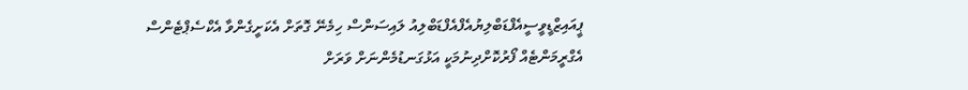ޕީއައިޒްޑީވީސީއެފްޑަބްލިޔުއެފްއެފްޑަބްލިއު ލައިސަންސް ހިމެނޭ ގޮތަށް އެކަށީގެންވާ އެކްސެޕްޓެންސް އެގްރީމަންޓެއް ފޯރުކޮށްދިނުމަކީ އަޅުގަނޑުމެންނަށް ވަރަށް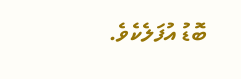ބޮޑު އުފަލެކެވެ.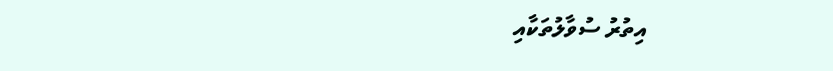އިތުރު ސުވާލުތަކާއި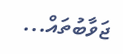ޖަވާބުތައް...